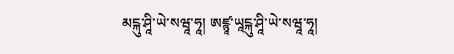མངྐུ་ཤཱི་ཡེ་སཝཱ་ཧཱ། ཨཛྙཱ་ཡཱངྐུ་ཤཱི་ཡེ་སཝཱ་ཧཱ།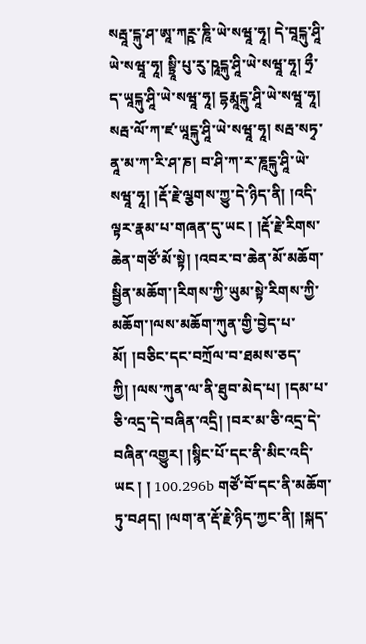སརྦཱ་ངྐུ་ཤ་ཨཱ་ཀཪྵ་ཎཱི་ཡེ་སཝཱ་ཧཱ། དེ་བཱངྐུ་ཤཱི་ཡེ་སཝཱ་ཧཱ། སྟྲཱི་པུ་རུ་ཥཱངྐུ་ཤཱི་ཡེ་སཝཱ་ཧཱ། ཧྲྀ་ད་ཡཱངྐུ་ཤཱི་ཡེ་སཝཱ་ཧཱ། དྷརྨཱངྐུ་ཤཱི་ཡེ་སཝཱ་ཧཱ། སརྦ་ལོ་ཀ་ཛ་ཡཱངྐུ་ཤཱི་ཡེ་སཝཱ་ཧཱ། སརྦ་སཏྭ་ནཱ་མ་ཀ་རི་ཤ་ཎ། བ་ཤི་ཀ་ར་ཎཱངྐུ་ཤཱི་ཡེ་སཝཱ་ཧཱ། །རྡོ་རྗེ་ལྕགས་ཀྱུ་དེ་ཉིད་ནི། །འདི་ལྟར་རྣམ་པ་གཞན་དུ་ཡང ། །རྡོ་རྗེ་རིགས་ཆེན་གཙོ་མོ་སྟེ། །འབར་བ་ཆེན་མོ་མཆོག་སྦྱིན་མཆོག་།རིགས་ཀྱི་ཡུམ་སྟེ་རིགས་ཀྱི་མཆོག་།ལས་མཆོག་ཀུན་གྱི་བྱེད་པ་མོ། །བཅིང་དང་བཀྲོལ་བ་ཐམས་ཅད་ཀྱི། །ལས་ཀུན་ལ་ནི་ཐུབ་མེད་པ། །དམ་པ་ཅི་འདྲ་དེ་བཞིན་འདྲི། །བར་མ་ཅི་འདྲ་དེ་བཞིན་འགྱུར། །སྙིང་པོ་དང་ནི་མིང་འདི་ཡང ། ། 100.296b གཙོ་བོ་དང་ནི་མཆོག་ཏུ་བཤད། །ལག་ན་རྡོ་རྗེ་ཉིད་ཀྱང་ནི། །སྐད་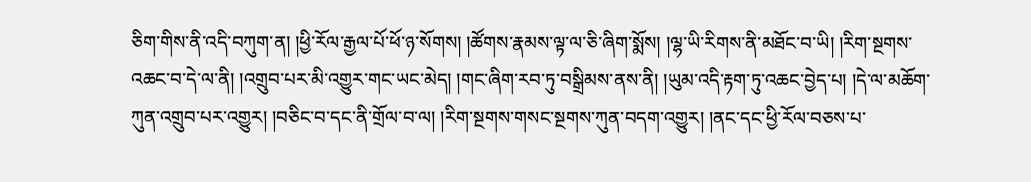ཅིག་གིས་ནི་འདི་བཀུག་ན། །ཕྱི་རོལ་རྒྱལ་པོ་ཕོ་ཉ་སོགས། །ཚོགས་རྣམས་ལྟ་ལ་ཅི་ཞིག་སྨོས། །ལྷ་ཡི་རིགས་ནི་མཐོང་བ་ཡི། །རིག་སྔགས་འཆང་བ་དེ་ལ་ནི། །འགྲུབ་པར་མི་འགྱུར་གང་ཡང་མེད། །གང་ཞིག་རབ་ཏུ་བསྒྲིམས་ནས་ནི། །ཡུམ་འདི་རྟག་ཏུ་འཆང་བྱེད་པ། །དེ་ལ་མཆོག་ཀུན་འགྲུབ་པར་འགྱུར། །བཅིང་བ་དང་ནི་གྲོལ་བ་ལ། །རིག་སྔགས་གསང་སྔགས་ཀུན་བདག་འགྱུར། །ནང་དང་ཕྱི་རོལ་བཅས་པ་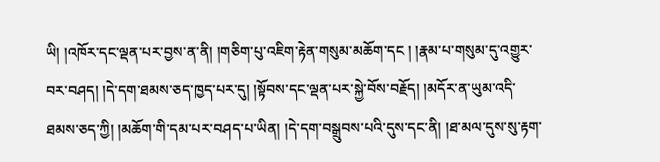ཡི། །འཁོར་དང་ལྡན་པར་བྱས་ན་ནི། །གཅིག་པུ་འཇིག་རྟེན་གསུམ་མཆོག་དང ། །རྣམ་པ་གསུམ་དུ་འགྱུར་བར་བཤད། །དེ་དག་ཐམས་ཅད་ཁྱད་པར་དུ། །སྟོབས་དང་ལྡན་པར་སྐྱེ་བོས་བརྗོད། །མདོར་ན་ཡུམ་འདི་ཐམས་ཅད་ཀྱི། །མཆོག་གི་དམ་པར་བཤད་པ་ཡིན། །དེ་དག་བསྒྲུབས་པའི་དུས་དང་ནི། །ཐ་མལ་དུས་སུ་རྟག་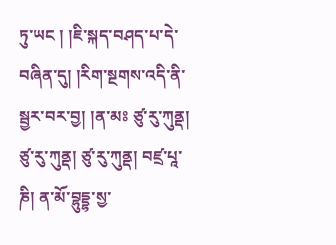ཏུ་ཡང ། །ཇི་སྐད་བཤད་པ་དེ་བཞིན་དུ། །རིག་སྔགས་འདི་ནི་སྦྱར་བར་བྱ། །ན་མཿ ཙུ་རུ་ཀུནྡ། ཙུ་རུ་ཀུནྡ། ཙུ་རུ་ཀུནྡ། བཛྲ་པཱ་ཎི། ན་མོ་བྷུདྡྷ་སྱ་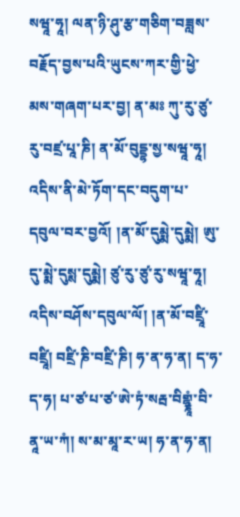སཝཱ་ཧཱ། ལན་ཉི་ཤུ་རྩ་གཅིག་བཟླས་བརྗོད་བྱས་པའི་ཡུངས་ཀར་གྱི་ཕྱེ་མས་གཞག་པར་བྱ། ན་མཿ ཀུ་རུ་ཙུ་རུ་བཛྲ་པཱ་ཎི། ན་མོ་བུདྡྷ་སྱ་སཝཱ་ཧཱ། འདིས་ནི་མེ་ཏོག་དང་བདུག་པ་དབུལ་བར་བྱའོ། །ན་མོ་དུམྨེ་དུམྨེ། ཨུ་དུ་མྨེ་དུསྶ་དུམྨེ། ཙུ་རུ་ཙུ་རུ་སཝཱ་ཧཱ། འདིས་བཤོས་དབུལ་ལོ། །ན་མོ་བཛྲཱི་བཛྲཱི། བཛྲི་ཎི་བཛྲི་ཎི། ཧ་ན་ཧ་ན། ད་ཧ་ད་ཧ། པ་ཙ་པ་ཙ་ཨེ་ཏཾ་སརྦ་བིགྷྣཱཾ་བི་ནཱ་ཡ་ཀཾ། ས་མ་མཱ་ར་ཡ། ཧ་ན་ཧ་ན།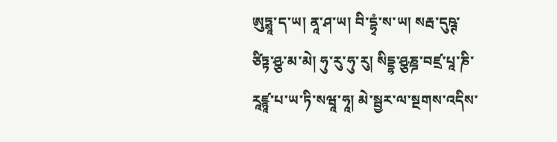ཨུཏྶཱ་ད་ཡ། ནཱ་ཤ་ཡ། བི་དྷྭཾ་ས་ཡ། སརྦ་དུཥྚ་ཙིཏྟ་ཤྩ་མ་མེ། ཧུ་རུ་ཧུ་རུ། སིདྡྷ་ཤྩཎྜ་བཛྲ་པཱ་ཎི་རཱཛྙཱ་པ་ཡ་ཏི་སཝཱ་ཧཱ། མེ་སྦྱར་ལ་སྔགས་འདིས་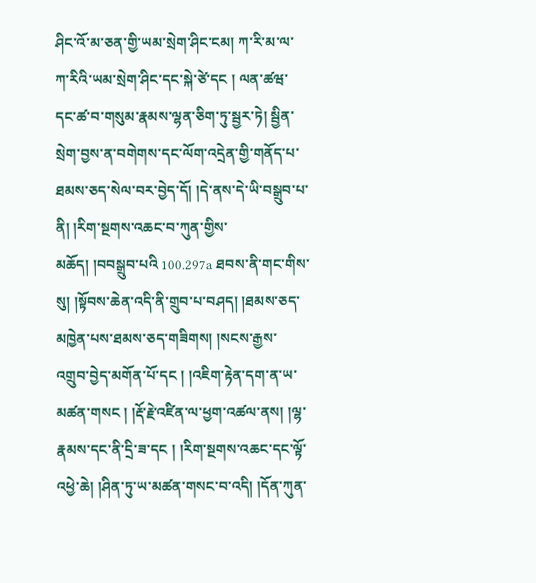ཤིང་འོ་མ་ཅན་གྱི་ཡམ་སྲེག་ཤིང་ངམ། ཀ་རི་མ་ལ་ཀ་རིའི་ཡམ་སྲེག་ཤིང་དང་སྐེ་ཙེ་དང ། ལན་ཚཝ་དང་ཚ་བ་གསུམ་རྣམས་ལྷན་ཅིག་ཏུ་སྦྱར་ཏེ། སྦྱིན་སྲེག་བྱས་ན་བགེགས་དང་ལོག་འདྲེན་གྱི་གནོད་པ་ཐམས་ཅད་སེལ་བར་བྱེད་དོ། །དེ་ནས་དེ་ཡི་བསྒྲུབ་པ་ནི། །རིག་སྔགས་འཆང་བ་ཀུན་གྱིས་མཆོད། །བབསྒྲུབ་པའི 100.297a ཐབས་ནི་གང་གིས་སུ། །སྟོབས་ཆེན་འདི་ནི་གྲུབ་པ་བཤད། །ཐམས་ཅད་མཁྱེན་པས་ཐམས་ཅད་གཟིགས། །སངས་རྒྱས་འགྲུབ་བྱེད་མགོན་པོ་དང ། །འཇིག་རྟེན་དག་ན་ཡ་མཚན་གསང ། །རྡོ་རྗེ་འཛིན་ལ་ཕྱག་འཚལ་ནས། །ལྷ་རྣམས་དང་ནི་དྲི་ཟ་དང ། །རིག་སྔགས་འཆང་དང་ལྟོ་འཕྱེ་ཆེ། །ཤིན་ཏུ་ཡ་མཚན་གསང་བ་འདི། །དོན་ཀུན་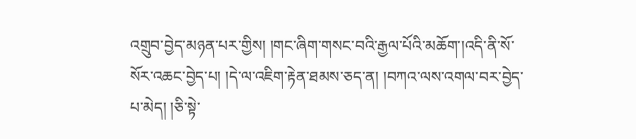འགྲུབ་བྱེད་མཉན་པར་གྱིས། །གང་ཞིག་གསང་བའི་རྒྱལ་པོའི་མཆོག་།འདི་ནི་སོ་སོར་འཆང་བྱེད་པ། །དེ་ལ་འཇིག་རྟེན་ཐམས་ཅད་ན། །བཀའ་ལས་འགལ་བར་བྱེད་པ་མེད། །ཅི་སྟེ་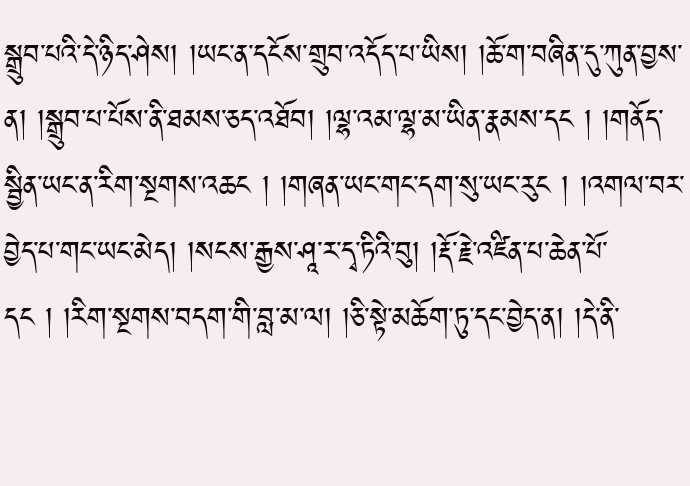སྒྲུབ་པའི་དེ་ཉིད་ཤེས། །ཡང་ན་དངོས་གྲུབ་འདོད་པ་ཡིས། །ཆོ་ག་བཞིན་དུ་ཀུན་བྱས་ན། །སྒྲུབ་པ་པོས་ནི་ཐམས་ཅད་འཐོབ། །ལྷ་འམ་ལྷ་མ་ཡིན་རྣམས་དང ། །གནོད་སྦྱིན་ཡང་ན་རིག་སྔགས་འཆང ། །གཞན་ཡང་གང་དག་སུ་ཡང་རུང ། །འགལ་བར་བྱེད་པ་གང་ཡང་མེད། །སངས་རྒྱས་ཤཱ་ར་དྭ་ཏིའི་བུ། །རྡོ་རྗེ་འཛིན་པ་ཆེན་པོ་དང ། །རིག་སྔགས་བདག་གི་བླ་མ་ལ། །ཅི་སྟེ་མཆོག་ཏུ་དང་བྱེད་ན། །དེ་ནི་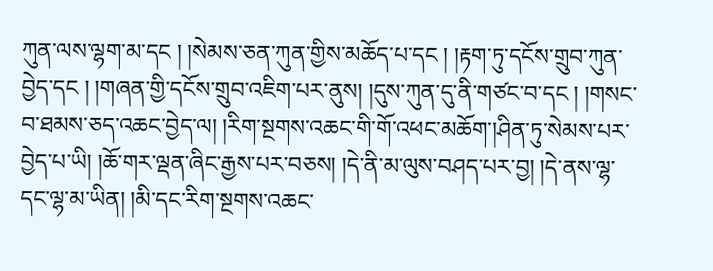ཀུན་ལས་ལྷག་མ་དང ། །སེམས་ཅན་ཀུན་གྱིས་མཆོད་པ་དང ། །རྟག་ཏུ་དངོས་གྲུབ་ཀུན་བྱེད་དང ། །གཞན་གྱི་དངོས་གྲུབ་འཇིག་པར་ནུས། །དུས་ཀུན་དུ་ནི་གཙང་བ་དང ། །གསང་བ་ཐམས་ཅད་འཆང་བྱེད་ལ། །རིག་སྔགས་འཆང་གི་གོ་འཕང་མཆོག་།ཤིན་ཏུ་སེམས་པར་བྱེད་པ་ཡི། །ཆོ་གར་ལྡན་ཞིང་རྒྱས་པར་བཅས། །དེ་ནི་མ་ལུས་བཤད་པར་བྱ། །དེ་ནས་ལྷ་དང་ལྷ་མ་ཡིན། །མི་དང་རིག་སྔགས་འཆང་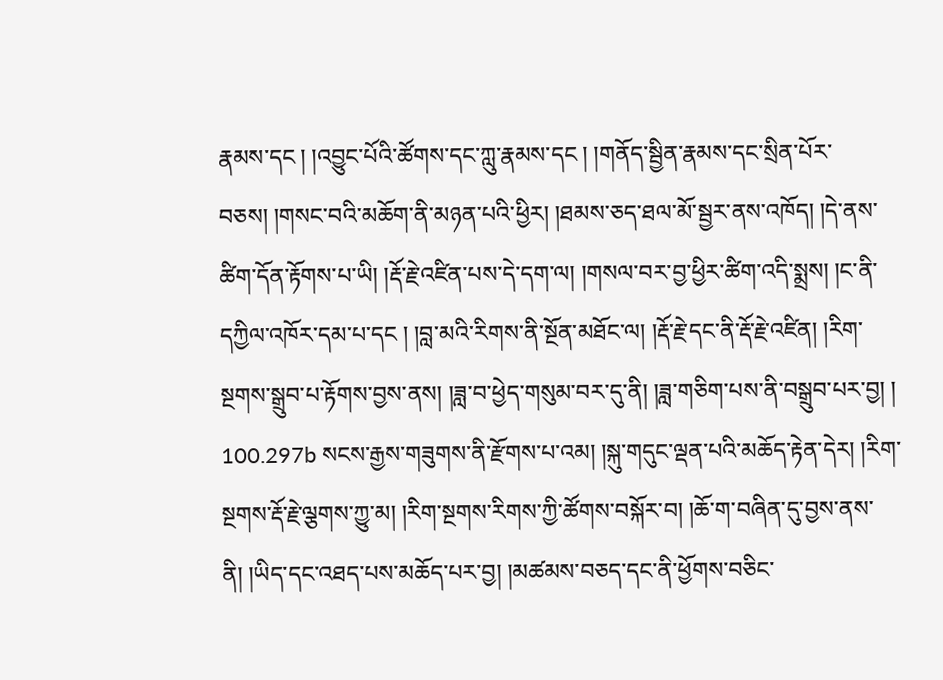རྣམས་དང ། །འབྱུང་པོའི་ཚོགས་དང་ཀླུ་རྣམས་དང ། །གནོད་སྦྱིན་རྣམས་དང་སྲིན་པོར་བཅས། །གསང་བའི་མཆོག་ནི་མཉན་པའི་ཕྱིར། །ཐམས་ཅད་ཐལ་མོ་སྦྱར་ནས་འཁོད། །དེ་ནས་ཚིག་དོན་རྟོགས་པ་ཡི། །རྡོ་རྗེ་འཛིན་པས་དེ་དག་ལ། །གསལ་བར་བྱ་ཕྱིར་ཚིག་འདི་སྨྲས། །ང་ནི་དཀྱིལ་འཁོར་དམ་པ་དང ། །བླ་མའི་རིགས་ནི་སྔོན་མཐོང་ལ། །རྡོ་རྗེ་དང་ནི་རྡོ་རྗེ་འཛིན། །རིག་སྔགས་སྒྲུབ་པ་རྟོགས་བྱས་ནས། །ཟླ་བ་ཕྱེད་གསུམ་བར་དུ་ནི། །ཟླ་གཅིག་པས་ནི་བསྒྲུབ་པར་བྱ། ། 100.297b སངས་རྒྱས་གཟུགས་ནི་རྫོགས་པ་འམ། །སྐུ་གདུང་ལྡན་པའི་མཆོད་རྟེན་དེར། །རིག་སྔགས་རྡོ་རྗེ་ལྕགས་ཀྱུ་མ། །རིག་སྔགས་རིགས་ཀྱི་ཚོགས་བསྐོར་བ། །ཆོ་ག་བཞིན་དུ་བྱས་ནས་ནི། །ཡིད་དང་འཐད་པས་མཆོད་པར་བྱ། །མཚམས་བཅད་དང་ནི་ཕྱོགས་བཅིང་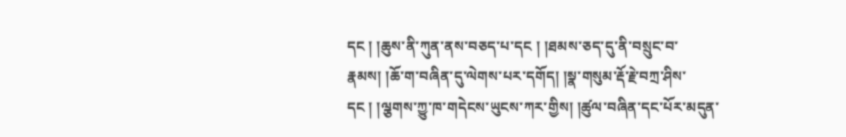དང ། །ཆུས་ནི་ཀུན་ནས་བཅད་པ་དང ། །ཐམས་ཅད་དུ་ནི་བསྲུང་བ་རྣམས། །ཆོ་ག་བཞིན་དུ་ལེགས་པར་དགོད། །སྣ་གསུམ་རྡོ་རྗེ་བཀྲ་ཤིས་དང ། །ལྕགས་ཀྱུ་ཁ་གདེངས་ཡུངས་ཀར་གྱིས། །ཚུལ་བཞིན་དང་པོར་མདུན་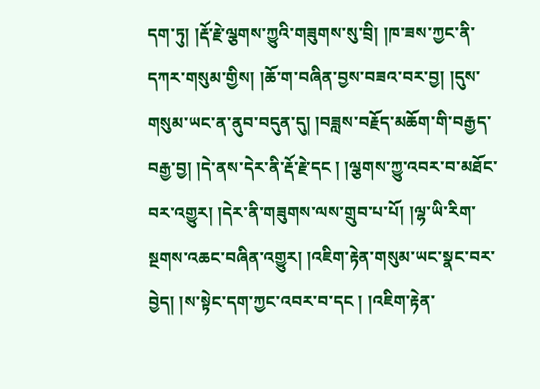དག་ཏུ། །རྡོ་རྗེ་ལྕགས་ཀྱུའི་གཟུགས་སུ་བྲི། །ཁ་ཟས་ཀྱང་ནི་དཀར་གསུམ་གྱིས། །ཆོ་ག་བཞིན་བྱས་བཟའ་བར་བྱ། །དུས་གསུམ་ཡང་ན་ནུབ་བདུན་དུ། །བཟླས་བརྗོད་མཆོག་གི་བརྒྱད་བརྒྱ་བྱ། །དེ་ནས་དེར་ནི་རྡོ་རྗེ་དང ། །ལྕགས་ཀྱུ་འབར་བ་མཐོང་བར་འགྱུར། །དེར་ནི་གཟུགས་ལས་གྲུབ་པ་པོ། །ལྷ་ཡི་རིག་སྔགས་འཆང་བཞིན་འགྱུར། །འཇིག་རྟེན་གསུམ་ཡང་སྣང་བར་བྱེད། །ས་སྟེང་དག་ཀྱང་འབར་བ་དང ། །འཇིག་རྟེན་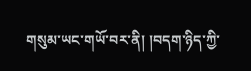གསུམ་ཡང་གཡོ་བར་ནི། །བདག་ཉིད་ཀྱི་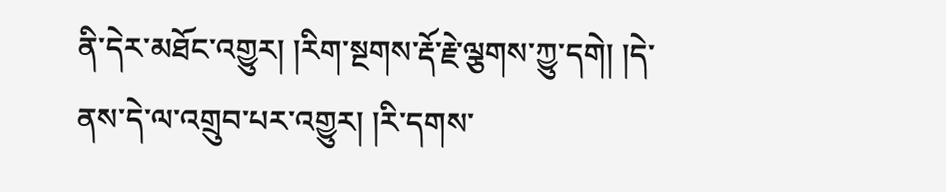ནི་དེར་མཐོང་འགྱུར། །རིག་སྔགས་རྡོ་རྗེ་ལྕགས་ཀྱུ་དགེ། །དེ་ནས་དེ་ལ་འགྲུབ་པར་འགྱུར། །རི་དགས་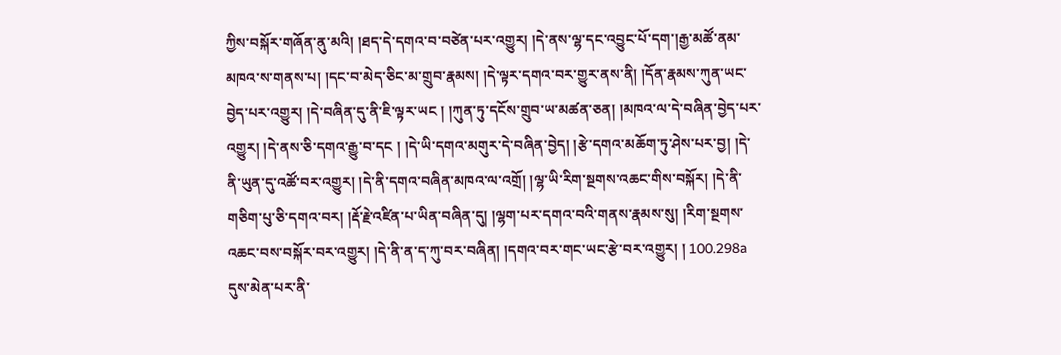ཀྱིས་བསྐོར་གཞོན་ནུ་མའི། །ཐད་དེ་དགའ་བ་བཙེན་པར་འགྱུར། །དེ་ནས་ལྷ་དང་འབྱུང་པོ་དག་།རྒྱ་མཚོ་ནམ་མཁའ་ས་གནས་པ། །དང་བ་མེད་ཅིང་མ་གྲུབ་རྣམས། །དེ་ལྟར་དགའ་བར་གྱུར་ནས་ནི། །དོན་རྣམས་ཀུན་ཡང་བྱེད་པར་འགྱུར། །དེ་བཞིན་དུ་ནི་ཇི་ལྟར་ཡང ། །ཀུན་ཏུ་དངོས་གྲུབ་ཡ་མཚན་ཅན། །མཁའ་ལ་དེ་བཞིན་བྱེད་པར་འགྱུར། །དེ་ནས་ཅི་དགའ་རྒྱུ་བ་དང ། །དེ་ཡི་དགའ་མགུར་དེ་བཞིན་བྱེད། །རྩེ་དགའ་མཆོག་ཏུ་ཤེས་པར་བྱ། །དེ་ནི་ཡུན་དུ་འཚོ་བར་འགྱུར། །དེ་ནི་དགའ་བཞིན་མཁའ་ལ་འགྲོ། །ལྷ་ཡི་རིག་སྔགས་འཆང་གིས་བསྐོར། །དེ་ནི་གཅིག་པུ་ཅི་དགའ་བར། །རྡོ་རྗེ་འཛིན་པ་ཡིན་བཞིན་དུ། །ལྷག་པར་དགའ་བའི་གནས་རྣམས་སུ། །རིག་སྔགས་འཆང་བས་བསྐོར་བར་འགྱུར། །དེ་ནི་ན་ད་ཀུ་བར་བཞིན། །དགའ་བར་གང་ཡང་རྩེ་བར་འགྱུར། ། 100.298a དུས་མེན་པར་ནི་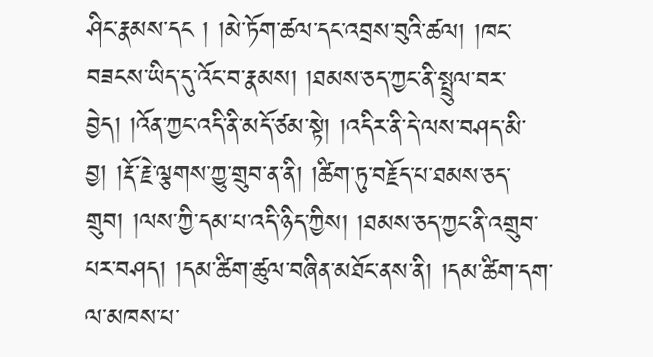ཤིང་རྣམས་དང ། །མེ་ཏོག་ཚལ་དང་འབྲས་བུའི་ཚལ། །ཁང་བཟངས་ཡིད་དུ་འོང་བ་རྣམས། །ཐམས་ཅད་ཀྱང་ནི་སྤྲུལ་བར་བྱེད། །འོན་ཀྱང་འདི་ནི་མདོ་ཙམ་སྟེ། །འདིར་ནི་དེ་ལས་བཤད་མི་བྱ། །རྡོ་རྗེ་ལྕགས་ཀྱུ་གྲུབ་ན་ནི། །ཚིག་ཏུ་བརྗོད་པ་ཐམས་ཅད་གྲུབ། །ལས་ཀྱི་དམ་པ་འདི་ཉིད་ཀྱིས། །ཐམས་ཅད་ཀྱང་ནི་འགྲུབ་པར་བཤད། །དམ་ཚིག་ཚུལ་བཞིན་མཐོང་ནས་ནི། །དམ་ཚིག་དག་ལ་མཁས་པ་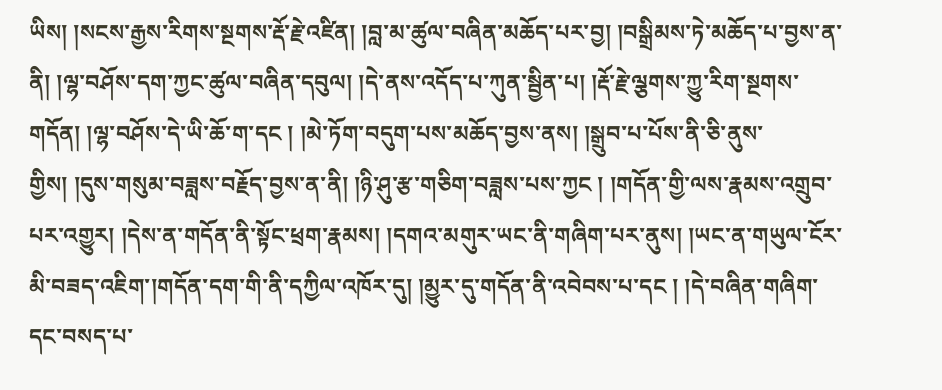ཡིས། །སངས་རྒྱས་རིགས་སྔགས་རྡོ་རྗེ་འཛིན། །བླ་མ་ཚུལ་བཞིན་མཆོད་པར་བྱ། །བསྒྲིམས་ཏེ་མཆོད་པ་བྱས་ན་ནི། །ལྷ་བཤོས་དག་ཀྱང་ཚུལ་བཞིན་དབུལ། །དེ་ནས་འདོད་པ་ཀུན་སྦྱིན་པ། །རྡོ་རྗེ་ལྕགས་ཀྱུ་རིག་སྔགས་གདོན། །ལྷ་བཤོས་དེ་ཡི་ཆོ་ག་དང ། །མེ་ཏོག་བདུག་པས་མཆོད་བྱས་ནས། །སྒྲུབ་པ་པོས་ནི་ཅི་ནུས་གྱིས། །དུས་གསུམ་བཟླས་བརྗོད་བྱས་ན་ནི། །ཉི་ཤུ་རྩ་གཅིག་བཟླས་པས་ཀྱང ། །གདོན་གྱི་ལས་རྣམས་འགྲུབ་པར་འགྱུར། །དེས་ན་གདོན་ནི་སྟོང་ཕྲག་རྣམས། །དགའ་མགུར་ཡང་ནི་གཞིག་པར་ནུས། །ཡང་ན་གཡུལ་ངོར་མི་བཟད་འཇིག་།གདོན་དག་གི་ནི་དཀྱིལ་འཁོར་དུ། །མྱུར་དུ་གདོན་ནི་འབེབས་པ་དང ། །དེ་བཞིན་གཞིག་དང་བསད་པ་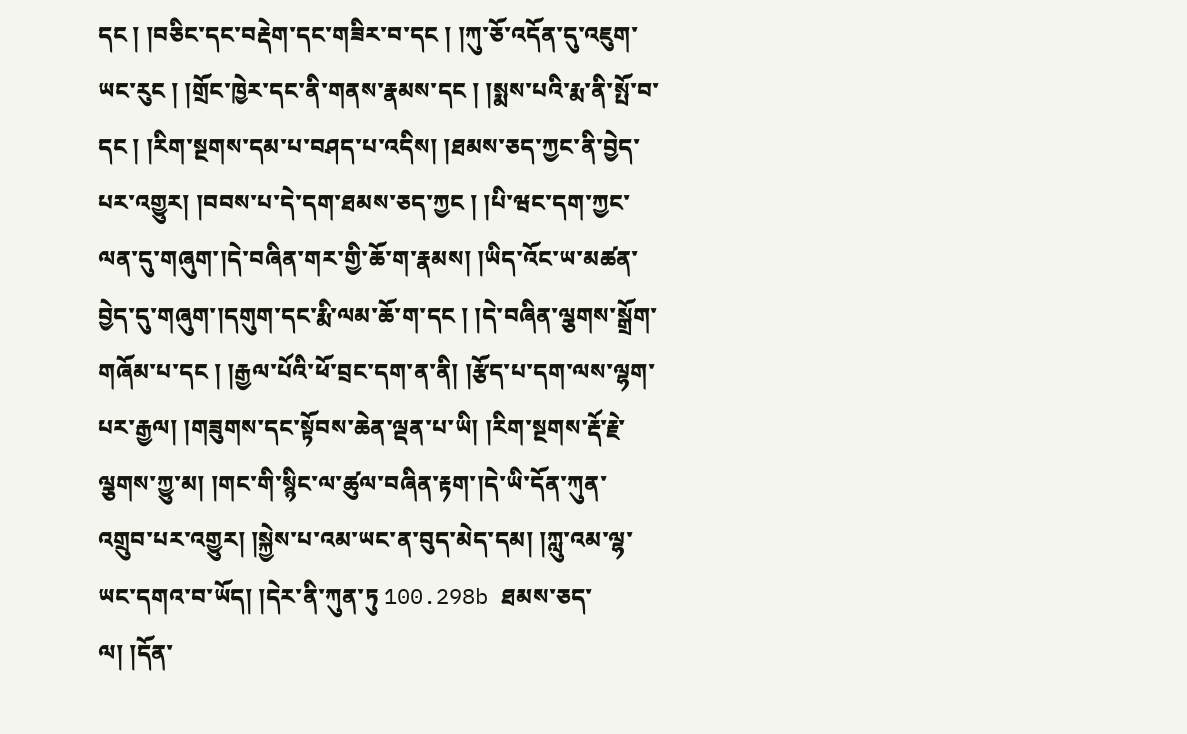དང ། །བཅིང་དང་བརྡེག་དང་གཟིར་བ་དང ། །ཀུ་ཅོ་འདོན་དུ་འཇུག་ཡང་རུང ། །གྲོང་ཁྱེར་དང་ནི་གནས་རྣམས་དང ། །སྨས་པའི་རྨ་ནི་སྤོ་བ་དང ། །རིག་སྔགས་དམ་པ་བཤད་པ་འདིས། །ཐམས་ཅད་ཀྱང་ནི་བྱེད་པར་འགྱུར། །བབས་པ་དེ་དག་ཐམས་ཅད་ཀྱང ། །པི་ཝང་དག་ཀྱང་ལན་དུ་གཞུག་།དེ་བཞིན་གར་གྱི་ཆོ་ག་རྣམས། །ཡིད་འོང་ཡ་མཚན་བྱེད་དུ་གཞུག་།དགུག་དང་རྨི་ལམ་ཆོ་ག་དང ། །དེ་བཞིན་ལྕགས་སྒྲོག་གཞོམ་པ་དང ། །རྒྱལ་པོའི་ཕོ་བྲང་དག་ན་ནི། །རྩོད་པ་དག་ལས་ལྷག་པར་རྒྱལ། །གཟུགས་དང་སྟོབས་ཆེན་ལྡན་པ་ཡི། །རིག་སྔགས་རྡོ་རྗེ་ལྕགས་ཀྱུ་མ། །གང་གི་སྙིང་ལ་ཚུལ་བཞིན་རྟག་།དེ་ཡི་དོན་ཀུན་འགྲུབ་པར་འགྱུར། །སྐྱེས་པ་འམ་ཡང་ན་བུད་མེད་དམ། །ཀླུ་འམ་ལྷ་ཡང་དགའ་བ་ཡོད། །དེར་ནི་ཀུན་ཏུ 100.298b ཐམས་ཅད་ལ། །དོན་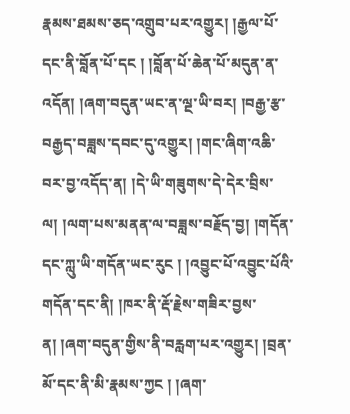རྣམས་ཐམས་ཅད་འགྲུབ་པར་འགྱུར། །རྒྱལ་པོ་དང་ནི་བློན་པོ་དང ། །བློན་པོ་ཆེན་པོ་མདུན་ན་འདོན། །ཞག་བདུན་ཡང་ན་ལྔ་ཡི་བར། །བརྒྱ་རྩ་བརྒྱད་བཟླས་དབང་དུ་འགྱུར། །གང་ཞིག་འཆི་བར་བྱ་འདོད་ན། །དེ་ཡི་གཟུགས་དེ་དེར་བྲིས་ལ། །ལག་པས་མནན་ལ་བཟླས་བརྗོད་བྱ། །གདོན་དང་ཀླུ་ཡི་གདོན་ཡང་རུང ། །འབྱུང་པོ་འབྱུང་པོའི་གདོན་དང་ནི། །ཁར་ནི་རྡོ་རྗེས་གཟིར་བྱས་ན། །ཞག་བདུན་གྱིས་ནི་བརླག་པར་འགྱུར། །བྲན་མོ་དང་ནི་མི་རྣམས་ཀྱང ། །ཞག་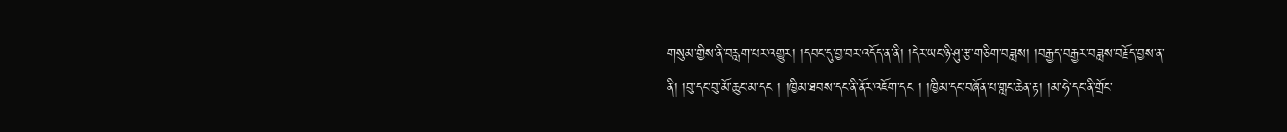གསུམ་གྱིས་ནི་བརླག་པར་འགྱུར། །དབང་དུ་བྱ་བར་འདོད་ན་ནི། །དེར་ཡང་ཉི་ཤུ་རྩ་གཅིག་བཟླས། །བརྒྱད་བརྒྱར་བཟླས་བརྗོད་བྱས་ན་ནི། །བུ་དང་བུ་མོ་ཆུང་མ་དང ། །ཁྱིམ་ཐབས་དང་ནི་ནོར་འཇོག་དང ། །ཁྱིམ་དང་བཞོན་པ་གླང་ཆེན་རྟ། །མ་ཧེ་དང་ནི་གྲོང་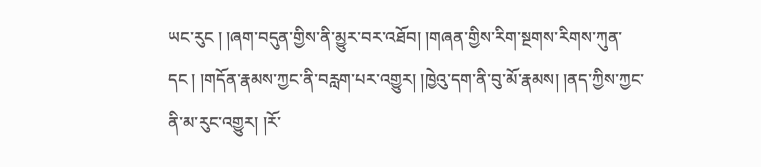ཡང་རུང ། །ཞག་བདུན་གྱིས་ནི་མྱུར་བར་འཐོབ། །གཞན་གྱིས་རིག་སྔགས་རིགས་ཀུན་དང ། །གདོན་རྣམས་ཀྱང་ནི་བརླག་པར་འགྱུར། །ཁྱེའུ་དག་ནི་བུ་མོ་རྣམས། །ནད་ཀྱིས་ཀྱང་ནི་མ་རུང་འགྱུར། །རོ་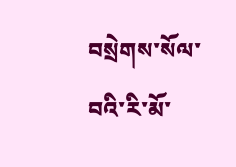བསྲེགས་སོལ་བའི་རི་མོ་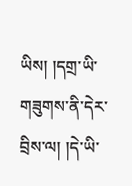ཡིས། །དགྲ་ཡི་གཟུགས་ནི་དེར་བྲིས་ལ། །དེ་ཡི་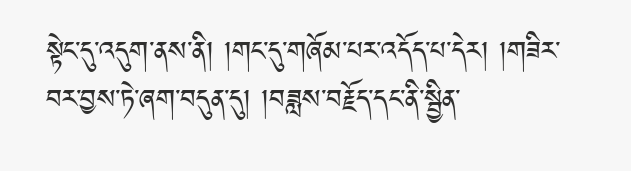སྟེང་དུ་འདུག་ནས་ནི། །གང་དུ་གཞོམ་པར་འདོད་པ་དེར། །གཟིར་བར་བྱས་ཏེ་ཞག་བདུན་དུ། །བཟླས་བརྗོད་དང་ནི་སྦྱིན་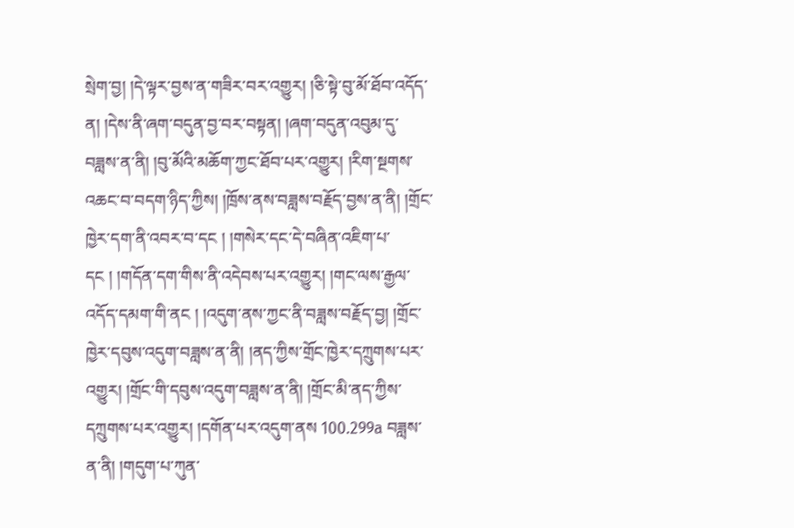སྲེག་བྱ། །དེ་ལྟར་བྱས་ན་གཟིར་བར་འགྱུར། །ཅི་སྟེ་བུ་མོ་ཐོབ་འདོད་ན། །དེས་ནི་ཞག་བདུན་བྱ་བར་བསྟན། །ཞག་བདུན་འབུམ་དུ་བཟླས་ན་ནི། །བུ་མོའི་མཆོག་ཀྱང་ཐོབ་པར་འགྱུར། །རིག་སྔགས་འཆང་བ་བདག་ཉིད་ཀྱིས། །ཁྲོས་ནས་བཟླས་བརྗོད་བྱས་ན་ནི། །གྲོང་ཁྱེར་དག་ནི་འབར་བ་དང ། །གསེར་དང་དེ་བཞིན་འཇིག་པ་དང ། །གདོན་དག་གིས་ནི་འདེབས་པར་འགྱུར། །གང་ལས་རྒྱལ་འདོད་དམག་གི་ནང ། །འདུག་ནས་ཀྱང་ནི་བཟླས་བརྗོད་བྱ། །གྲོང་ཁྱེར་དབུས་འདུག་བཟླས་ན་ནི། །ནད་ཀྱིས་གྲོང་ཁྱེར་དཀྲུགས་པར་འགྱུར། །གྲོང་གི་དབུས་འདུག་བཟླས་ན་ནི། །གྲོང་མི་ནད་ཀྱིས་དཀྲུགས་པར་འགྱུར། །དགོན་པར་འདུག་ནས 100.299a བཟླས་ན་ནི། །གདུག་པ་ཀུན་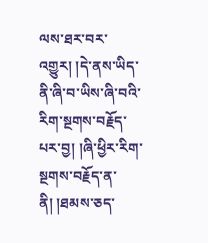ལས་ཐར་བར་འགྱུར། །དེ་ནས་ཡིད་ནི་ཞི་བ་ཡིས་ཞི་བའི་རིག་སྔགས་བརྗོད་པར་བྱ། །ཞི་ཕྱིར་རིག་སྔགས་བརྗོད་ན་ནི། །ཐམས་ཅད་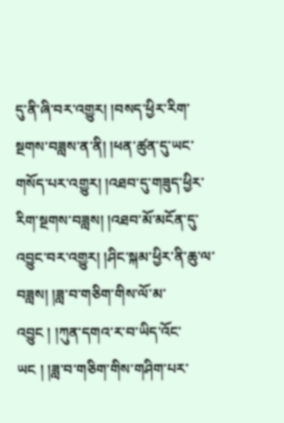དུ་ནི་ཞི་བར་འགྱུར། །བསད་ཕྱིར་རིག་སྔགས་བཟླས་ན་ནི། །ཕན་ཚུན་དུ་ཡང་གསོད་པར་འགྱུར། །འཐབ་དུ་གཟུད་ཕྱིར་རིག་སྔགས་བཟླས། །འཐབ་མོ་མངོན་དུ་འབྱུང་བར་འགྱུར། །ཤིང་སྐམ་ཕྱིར་ནི་ཆུ་ལ་བཟླས། །ཟླ་བ་གཅིག་གིས་ལོ་མ་འབྱུང ། །ཀུན་དགའ་ར་བ་ཡིད་འོང་ཡང ། །ཟླ་བ་གཅིག་གིས་གཤིག་པར་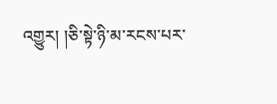འགྱུར། །ཅི་སྟེ་ཉི་མ་རངས་པར་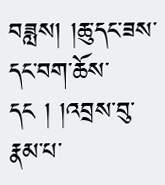བཟླས། །ཆུ་དང་ཟས་དང་བག་ཆོས་དང ། །འབྲས་བུ་རྣམ་པ་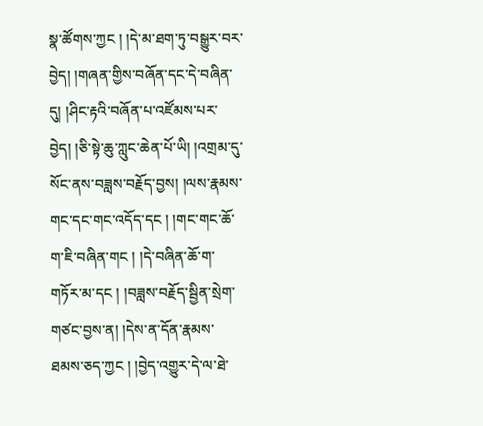སྣ་ཚོགས་ཀྱང ། །དེ་མ་ཐག་ཏུ་བསྒྱུར་བར་བྱེད། །གཞན་གྱིས་བཞོན་དང་དེ་བཞིན་དུ། །ཤིང་རྟའི་བཞོན་པ་འཛོམས་པར་བྱེད། །ཅི་སྟེ་ཆུ་ཀླུང་ཆེན་པོ་ཡི། །འགྲམ་དུ་སོང་ནས་བཟླས་བརྗོད་བྱས། །ལས་རྣམས་གང་དང་གང་འདོད་དང ། །གང་གང་ཆོ་ག་ཇི་བཞིན་གང ། །དེ་བཞིན་ཆོ་ག་གཏོར་མ་དང ། །བཟླས་བརྗོད་སྦྱིན་སྲེག་གཙང་བྱས་ན། །དེས་ན་དོན་རྣམས་ཐམས་ཅད་ཀྱང ། །བྱེད་འགྱུར་དེ་ལ་ཐེ་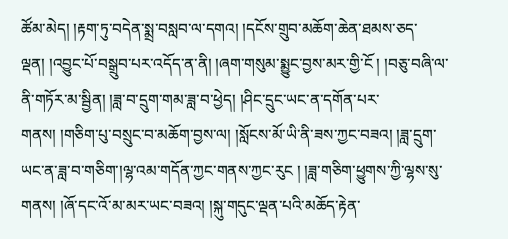ཚོམ་མེད། །རྟག་ཏུ་བདེན་སྨྲ་བསླབ་ལ་དགའ། །དངོས་གྲུབ་མཆོག་ཆེན་ཐམས་ཅད་ལྡན། །འབྱུང་པོ་བསྒྲུབ་པར་འདོད་ན་ནི། །ཞག་གསུམ་སྨྱུང་བྱས་མར་གྱི་ངོ ། །བཅུ་བཞི་ལ་ནི་གཏོར་མ་སྦྱིན། །ཟླ་བ་དྲུག་གམ་ཟླ་བ་ཕྱེད། །ཤིང་དྲུང་ཡང་ན་དགོན་པར་གནས། །གཅིག་པུ་བསྲུང་བ་མཆོག་བྱས་ལ། །སློངས་མོ་ཡི་ནི་ཟས་ཀྱང་བཟའ། །ཟླ་དྲུག་ཡང་ན་ཟླ་བ་གཅིག་།ལྷ་འམ་གདོན་ཀྱང་གནས་ཀྱང་རུང ། །ཟླ་གཅིག་ཕྱུགས་ཀྱི་ལྷས་སུ་གནས། །ཞོ་དང་འོ་མ་མར་ཡང་བཟའ། །སྐུ་གདུང་ལྡན་པའི་མཆོད་རྟེན་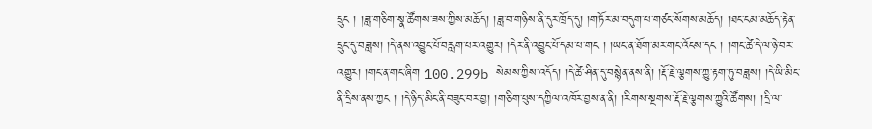དྲུང ། །ཟླ་གཅིག་སྣ་ཚོགས་ཟས་ཀྱིས་མཆོད། །ཟླ་བ་གཉིས་ནི་དུར་ཁྲོད་དུ། །གཏོར་མ་བདུག་པ་གཙང་སོགས་མཆོད། །ཐང་ངམ་མཆོད་རྟེན་དྲུང་དུ་བཟླས། །དེ་ནས་འབྱུང་པོ་བརླག་པར་འགྱུར། །དེར་ནི་འབྱུང་པོ་དམ་པ་གང ། །ཡང་ན་ཐོག་མར་གང་འོངས་དང ། །གང་ཚེ་དེ་ལ་ཉེ་བར་འགྱུར། །གང་ན་གང་ཞིག 100.299b སེམས་ཀྱིས་འདོད། །དེ་ཚེ་ཤིན་དུ་བསྙེན་ནས་ནི། །རྡོ་རྗེ་ལྕགས་ཀྱུ་རྟག་ཏུ་བཟླས། །དེ་ཡི་མིང་ནི་དྲིས་ནས་ཀྱང ། །དེ་ཉིད་མིང་ནི་བཟུང་བར་བྱ། །གཅིག་པུས་དཀྱིལ་འཁོར་བྱས་ན་ནི། །རིགས་སྔགས་རྡོ་རྗེ་ལྕགས་ཀྱུའི་ཚོགས། །དྲི་ལ་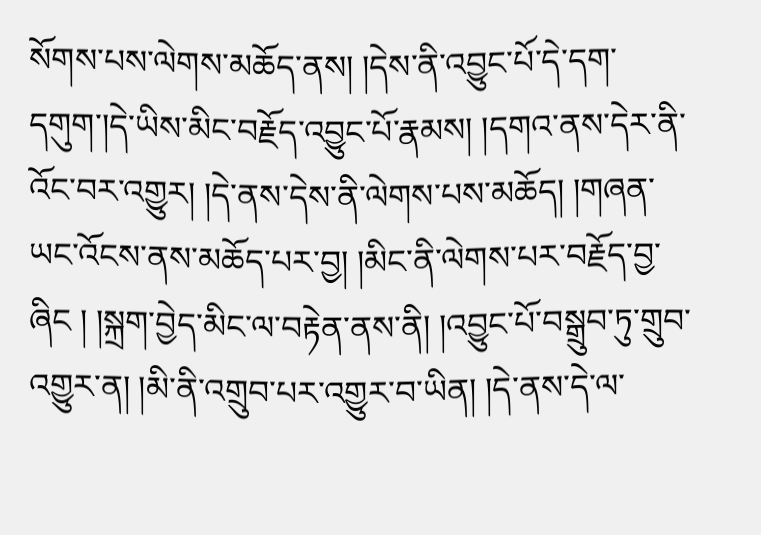སོགས་པས་ལེགས་མཆོད་ནས། །དེས་ནི་འབྱུང་པོ་དེ་དག་དགུག་།དེ་ཡིས་མིང་བརྗོད་འབྱུང་པོ་རྣམས། །དགའ་ནས་དེར་ནི་འོང་བར་འགྱུར། །དེ་ནས་དེས་ནི་ལེགས་པས་མཆོད། །གཞན་ཡང་འོངས་ནས་མཆོད་པར་བྱ། །མིང་ནི་ལེགས་པར་བརྗོད་བྱ་ཞིང ། །སྐྲག་བྱེད་མིང་ལ་བརྟེན་ནས་ནི། །འབྱུང་པོ་བསྒྲུབ་ཏུ་གྲུབ་འགྱུར་ན། །མི་ནི་འགྲུབ་པར་འགྱུར་བ་ཡིན། །དེ་ནས་དེ་ལ་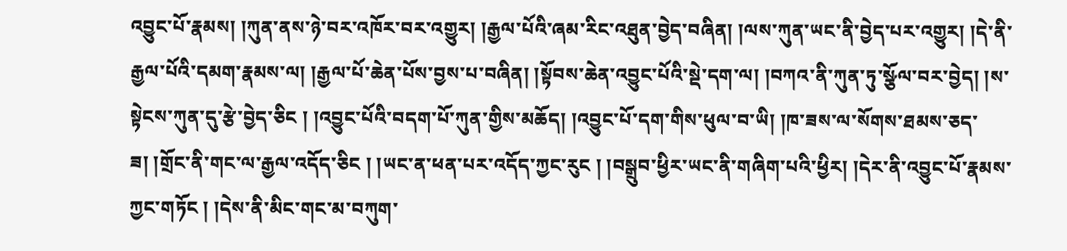འབྱུང་པོ་རྣམས། །ཀུན་ནས་ཉེ་བར་འཁོར་བར་འགྱུར། །རྒྱལ་པོའི་ཞམ་རིང་འཐུན་བྱེད་བཞིན། །ལས་ཀུན་ཡང་ནི་བྱེད་པར་འགྱུར། །དེ་ནི་རྒྱལ་པོའི་དམག་རྣམས་ལ། །རྒྱལ་པོ་ཆེན་པོས་བྱས་པ་བཞིན། །སྟོབས་ཆེན་འབྱུང་པོའི་སྡེ་དག་ལ། །བཀའ་ནི་ཀུན་ཏུ་སྩོལ་བར་བྱེད། །ས་སྟེངས་ཀུན་དུ་རྩེ་བྱེད་ཅིང ། །འབྱུང་པོའི་བདག་པོ་ཀུན་གྱིས་མཆོད། །འབྱུང་པོ་དག་གིས་ཕུལ་བ་ཡི། །ཁ་ཟས་ལ་སོགས་ཐམས་ཅད་ཟ། །གྲོང་ནི་གང་ལ་རྒྱལ་འདོད་ཅིང ། །ཡང་ན་ཕན་པར་འདོད་ཀྱང་རུང ། །བསྒྲུབ་ཕྱིར་ཡང་ནི་གཞིག་པའི་ཕྱིར། །དེར་ནི་འབྱུང་པོ་རྣམས་ཀྱང་གཏོང ། །དེས་ནི་མིང་གང་མ་བཀུག་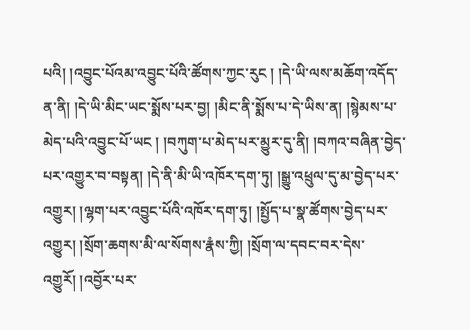པའི། །འབྱུང་པོའམ་འབྱུང་པོའི་ཚོགས་ཀྱང་རུང ། །དེ་ཡི་ལས་མཆོག་འདོད་ན་ནི། །དེ་ཡི་མིང་ཡང་སྨོས་པར་བྱ། །མིང་ནི་སྨོས་པ་དེ་ཡིས་ན། །སྙེམས་པ་མེད་པའི་འབྱུང་པོ་ཡང ། །བཀུག་པ་མེད་པར་མྱུར་དུ་ནི། །བཀའ་བཞིན་བྱེད་པར་འགྱུར་བ་བསྟན། །དེ་ནི་མི་ཡི་འཁོར་དག་ཏུ། །སྒྱུ་འཕྲུལ་དུ་མ་བྱེད་པར་འགྱུར། །ལྷག་པར་འབྱུང་པོའི་འཁོར་དག་ཏུ། །སྤྱོད་པ་སྣ་ཚོགས་བྱེད་པར་འགྱུར། །སྲོག་ཆགས་མི་ལ་སོགས་རྣཾས་ཀྱི། །སྲོག་ལ་དབང་བར་དེས་འགྱུརོ། །འབྱོར་པར་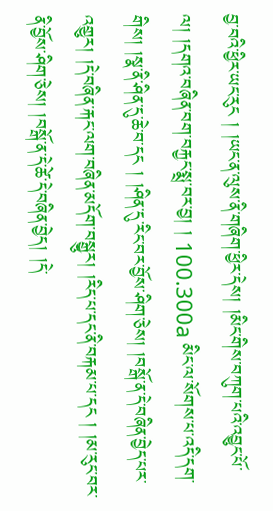བྱ་བའི་ཕྱིར་ཡང་རུང ། །ཡང་ན་ལུས་ནི་གཞིག་ཕྱིར་དེས། །མིང་གིས་བཀུག་པའི་འབྱུང་པོ་ལ། །དགའ་བཞིན་བག་བརྐྱང་སྨྲ་བར་བྱ། ། 100.300a མིང་ལ་སོགས་པ་འདི་དག་གིས། །སྣ་ནི་ཤིན་དུ་ཆེ་བ་དང ། །ཤིན་དུ་རིང་བར་བྱོས་ཤིག་ཅེས། །བསྒོ་ན་དེ་བཞིན་བྱེད་པར་འགྱུར། །དེ་བཞིན་རྐང་ལག་བཞིན་མདོག་བསྒྱུར། །རིད་པ་དང་ནི་བརྐམ་པ་དང ། །མ་རུང་བར་ནི་བྱོས་ཤིག་ཅེས། །བསྒོ་ན་དེ་ཚེ་དེ་བཞིན་བྱེད། །དེ་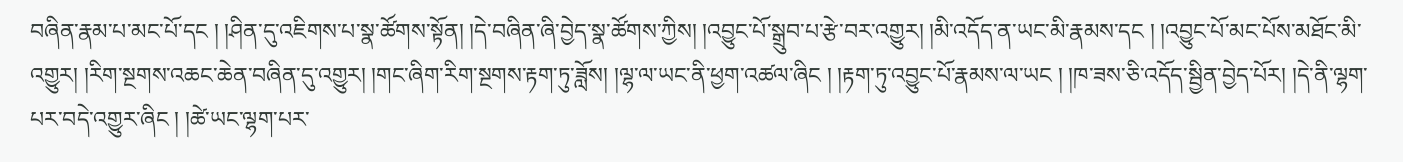བཞིན་རྣམ་པ་མང་པོ་དང ། །ཤིན་དུ་འཇིགས་པ་སྣ་ཚོགས་སྟོན། །དེ་བཞིན་ཞི་བྱེད་སྣ་ཚོགས་ཀྱིས། །འབྱུང་པོ་སྒྲུབ་པ་རྩེ་བར་འགྱུར། །མི་འདོད་ན་ཡང་མི་རྣམས་དང ། །འབྱུང་པོ་མང་པོས་མཐོང་མི་འགྱུར། །རིག་སྔགས་འཆང་ཆེན་བཞིན་དུ་འགྱུར། །གང་ཞིག་རིག་སྔགས་རྟག་ཏུ་ཟློས། །ལྷ་ལ་ཡང་ནི་ཕྱག་འཚལ་ཞིང ། །རྟག་ཏུ་འབྱུང་པོ་རྣམས་ལ་ཡང ། །ཁ་ཟས་ཅི་འདོད་སྦྱིན་བྱེད་པོར། །དེ་ནི་ལྷག་པར་བདེ་འགྱུར་ཞིང ། །ཚེ་ཡང་ལྷག་པར་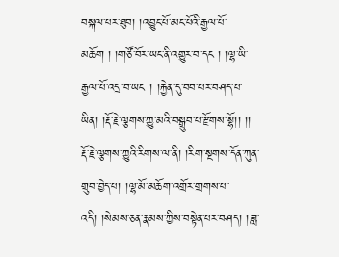བསྐལ་པར་ཐུབ། །འབྱུང་པོ་མང་པོའི་རྒྱལ་པོ་མཆོག ། །གཙོ་བོར་ཡང་ནི་འགྱུར་བ་དང ། །ལྷ་ཡི་རྒྱལ་པོ་འདྲ་བ་ཡང ། །རྐྱེན་དུ་བབ་པར་བཤད་པ་ཡིན། །རྡོ་རྗེ་ལྕགས་ཀྱུ་མའི་བསྒྲུབ་པ་རྫོགས་སྷོ།། །། རྡོ་རྗེ་ལྕགས་ཀྱུའི་རིགས་ལ་ནི། །རིག་སྔགས་དོན་ཀུན་གྲུབ་བྱེད་པ། །ལྷ་མོ་མཆོག་འགྲོར་གྲགས་པ་འདི། །སེམས་ཅན་རྣམས་ཀྱིས་བསྟེན་པར་བཤད། །ཟླ་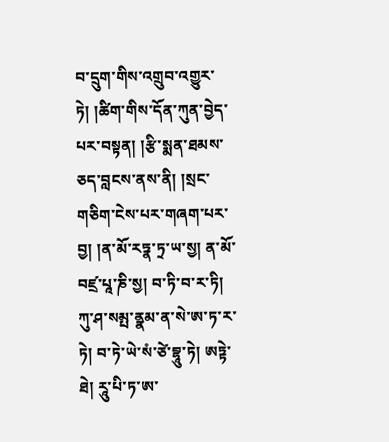བ་དྲུག་གིས་འགྲུབ་འགྱུར་ཏེ། །ཚིག་གིས་དོན་ཀུན་བྱེད་པར་བསྟན། །རྩི་སྨན་ཐམས་ཅད་བླངས་ནས་ནི། །སྲང་གཅིག་ངེས་པར་གཞག་པར་བྱ། །ན་མོ་རཏྣ་ཏྲ་ཡ་སྱ། ན་མོ་བཛྲ་པཱ་ཎི་སྱ། བ་ཏི་བ་ར་ཏི། ཀུ་ཤ་སམྤ་ནྣམ་ན་སེ་ཨ་ཏ་ར་ཏེ། བ་ཏེ་ཡེ་སཾ་ཙེ་བྷཱུ་ཏེ། ཨཏྟེ་ཐེ། རཱུ་པི་ཏ་ཨ་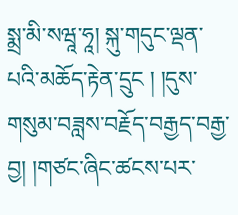སྨྲ་མི་སཝཱ་ཧཱ། སྐུ་གདུང་ལྡན་པའི་མཆོད་རྟེན་དྲུང ། །དུས་གསུམ་བཟླས་བརྗོད་བརྒྱད་བརྒྱ་བྱ། །གཙང་ཞིང་ཚངས་པར་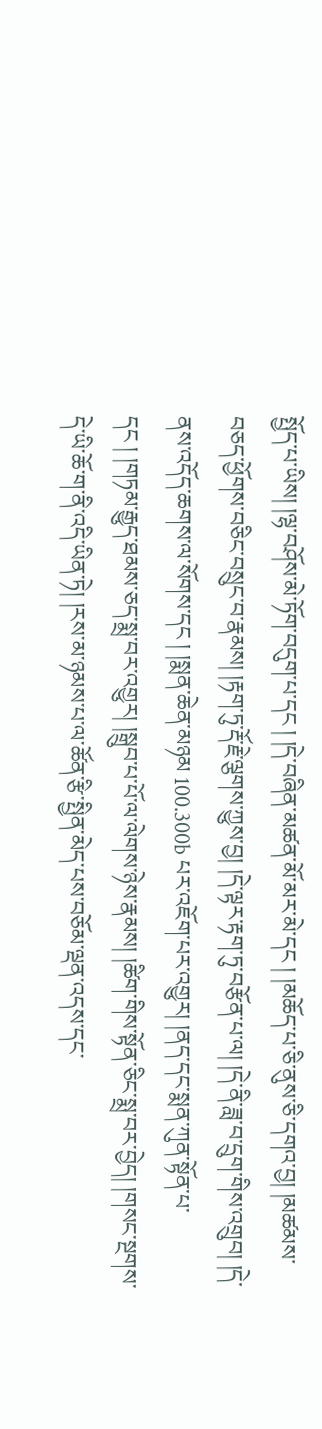སྤྱོད་པ་ཡིས། །ལྷ་བཤོས་མེ་ཏོག་བདུག་པ་དང ། །དེ་བཞིན་མཚན་མོ་མར་མེ་དང ། །མཆོད་པ་ཅི་ནུས་ཅི་དགའ་བྱ། །མཚམས་བཅད་ཕྱོགས་བཅིང་བསྲུང་བ་རྣམས། །རྟག་ཏུ་རྡོ་རྗེ་ལྕགས་ཀྱུས་བྱ། །དེ་ལྟར་རྟག་ཏུ་བརྩོན་པ་ལ། །དེ་ནི་ཟླ་བ་དྲུག་གིས་འགྲུབ། །དེ་ནས་འདོད་ཆགས་ལ་སོགས་དང ། །སྨན་ཆེན་མཉམ 100.300b པར་འཇོག་པར་འགྱུར། །ནད་དང་སྨན་ཀུན་སྟོན་པ་དང ། །གཏམ་རྒྱུད་ཐམས་ཅད་སྨྲ་བར་འགྱུར། །སྒྲུབ་པ་པོ་ལ་ལེགས་ཉེས་རྣམས། །ཚིག་གིས་སྟོན་ཅིང་སྨྲ་བར་བྱེད། །གསང་སྔགས་དེ་ཡི་ཆོ་ག་ནི་འདི་ཡིན་ཏེ། །རས་མ་ཉམས་པ་ལ་ཚོན་རྩི་སྤྱིན་མེད་པས་བཅོམ་ལྡན་འདས་དང་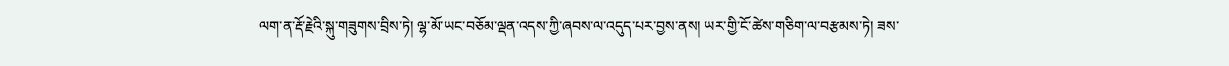ལག་ན་རྡོ་རྗེའི་སྐུ་གཟུགས་བྲིས་ཏེ། ལྷ་མོ་ཡང་བཅོམ་ལྡན་འདས་ཀྱི་ཞབས་ལ་འདུད་པར་བྱས་ནས། ཡར་གྱི་ངོ་ཚེས་གཅིག་ལ་བརྩམས་ཏེ། ཟས་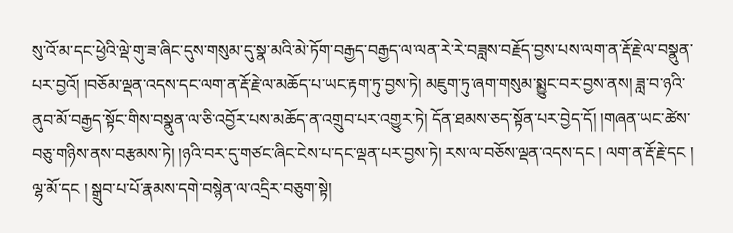སུ་འོ་མ་དང་ཕྱེའི་ལྡེ་གུ་ཟ་ཞིང་དུས་གསུམ་དུ་སྣ་མའི་མེ་ཏོག་བརྒྱད་བརྒྱད་ལ་ལན་རེ་རེ་བཟླས་བརྗོད་བྱས་པས་ལག་ན་རྡོ་རྗེ་ལ་བསྣུན་པར་བྱའོ། །བཅོམ་ལྡན་འདས་དང་ལག་ན་རྡོ་རྗེ་ལ་མཆོད་པ་ཡང་རྟག་ཏུ་བྱས་ཏེ། མཇུག་ཏུ་ཞག་གསུམ་སྨྱུང་བར་བྱས་ནས། ཟླ་བ་ཉའི་ནུབ་མོ་བརྒྱད་སྟོང་གིས་བསྣུན་ལ་ཅི་འབྱོར་པས་མཆོད་ན་འགྲུབ་པར་འགྱུར་ཏེ། དོན་ཐམས་ཅད་སྟོན་པར་བྱེད་དོ། །གཞན་ཡང་ཚེས་བཅུ་གཉིས་ནས་བརྩམས་ཏེ། །ཉའི་བར་དུ་གཙང་ཞིང་ངེས་པ་དང་ལྡན་པར་བྱས་ཏེ། རས་ལ་བཅོས་ལྡན་འདས་དང ། ལག་ན་རྡོ་རྗེ་དང ། ལྷ་མོ་དང ། སྒྲུབ་པ་པོ་རྣམས་དགེ་བསྙེན་ལ་འདྲིར་བཅུག་སྟེ།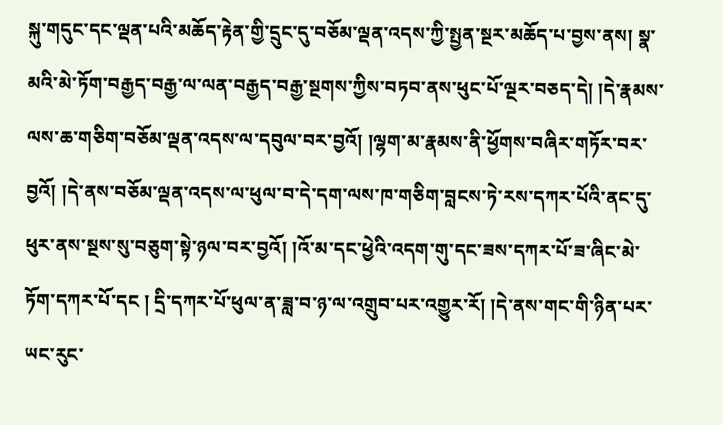སྐུ་གདུང་དང་ལྡན་པའི་མཆོད་རྟེན་གྱི་དྲུང་དུ་བཅོམ་ལྡན་འདས་ཀྱི་སྤྱན་སྔར་མཆོད་པ་བྱས་ནས། སྣ་མའི་མེ་ཏོག་བརྒྱད་བརྒྱ་ལ་ལན་བརྒྱད་བརྒྱ་སྔགས་ཀྱིས་བཏབ་ནས་ཕུང་པོ་ལྔར་བཅད་དེ། །དེ་རྣམས་ལས་ཆ་གཅིག་བཅོམ་ལྡན་འདས་ལ་དབུལ་བར་བྱའོ། །ལྷག་མ་རྣམས་ནི་ཕྱོགས་བཞིར་གཏོར་བར་བྱའོ། །དེ་ནས་བཅོམ་ལྡན་འདས་ལ་ཕུལ་བ་དེ་དག་ལས་ཁ་གཅིག་བླངས་ཏེ་རས་དཀར་པོའི་ནང་དུ་ཕུར་ནས་སྔས་སུ་བཅུག་སྟེ་ཉལ་བར་བྱའོ། །འོ་མ་དང་ཕྱེའི་འདག་གུ་དང་ཟས་དཀར་པོ་ཟ་ཞིང་མེ་ཏོག་དཀར་པོ་དང ། དྲི་དཀར་པོ་ཕུལ་ན་ཟླ་བ་ཉ་ལ་འགྲུབ་པར་འགྱུར་རོ། །དེ་ནས་གང་གི་ཉིན་པར་ཡང་རུང་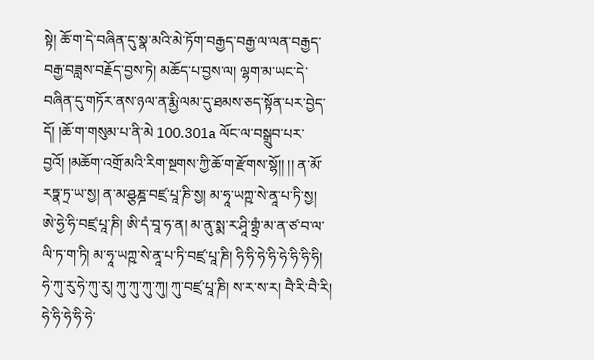སྟེ། ཆོ་ག་དེ་བཞིན་དུ་སྣ་མའི་མེ་ཏོག་བརྒྱད་བརྒྱ་ལ་ལན་བརྒྱད་བརྒྱ་བཟླས་བརྗོད་བྱས་ཏེ། མཆོད་པ་བྱས་ལ། ལྷག་མ་ཡང་དེ་བཞིན་དུ་གཏོར་ནས་ཉལ་ན་རྨྱི་ལམ་དུ་ཐམས་ཅད་སྟོན་པར་བྱེད་དོ། །ཆོ་ག་གསུམ་པ་ནི་མེ 100.301a ལོང་ལ་བསྒྲུབ་པར་བྱའོ། །མཆོག་འགྲོ་མའི་རིག་སྔགས་ཀྱི་ཆོ་ག་རྫོགས་སྷོ།། །། ན་མོ་རཏྣ་ཏྲ་ཡ་སྱ། ན་མ་ཤྩཎྜ་བཛྲ་པཱ་ཎི་སྱ། མ་ཧཱ་ཡཀྵ་སེ་ནཱ་པ་ཏི་སྱ། ཨེ་ཧྱེ་ཧི་བཛྲ་པཱ་ཎི། ཨི་དཾ་བཱ་ཧ་ན། མ་ནུ་སྨ་ར་ཤཱི་གྷྲཾ་མ་ན་ཙ་བ་ལ་ལི་ཏ་ག་ཏི། མ་ཧཱ་ཡཀྵ་སེ་ནཱ་པ་ཏི་བཛྲ་པཱ་ཎི། ཧི་ཧི་ཧེ་ཧི་ཧེ་ཧི་ཧི་ཧི། ཧེ་ཀུ་རུ་ཧེ་ཀུ་རུ། ཀུ་ཀུ་ཀུ་ཀུ། ཀུ་བཛྲ་པཱ་ཎི། ས་ར་ས་ར། བཻ་རི་བཻ་རི། ཧེ་ཧི་ཧེ་ཧི་ཧེ་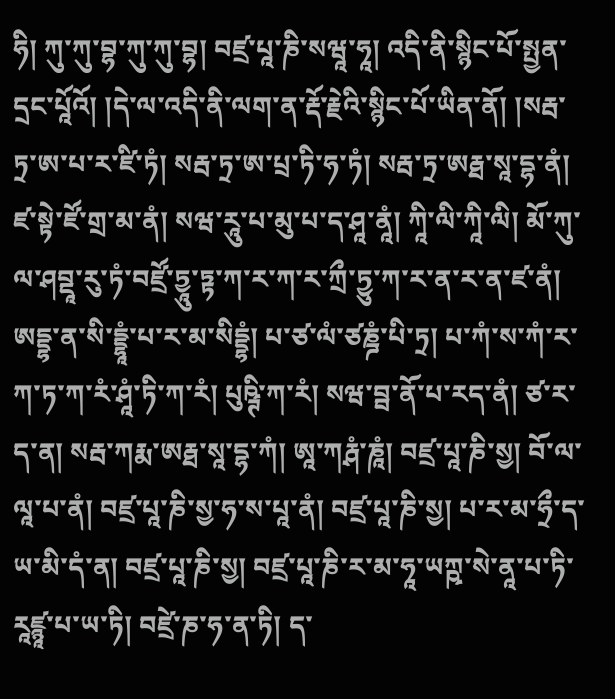ཧི། ཀུ་ཀུ་བྷ་ཀུ་ཀུ་བྷ། བཛྲ་པཱ་ཎི་སཝཱ་ཧཱ། འདི་ནི་སྙིང་པོ་སྤྱན་དྲང་པཱོའོ། །དེ་ལ་འདི་ནི་ལག་ན་རྡོ་རྗེའི་སྙིང་པོ་ཡིན་ནོ། །སརྦ་ཏྲ་ཨ་པ་ར་ཛི་ཏཾ། སརྦ་ཏྲ་ཨ་པྲ་ཏི་ཧ་ཏཾ། སརྦ་ཏྲ་ཨརྠ་སཱ་དྷ་ནཾ། ཛ་སྟེ་ཛོ་གྲ་མ་ནཾ། སཝ་རཱུ་པ་མུ་པ་ད་ཤཱ་ནཱཾ། ཀཱི་ལི་ཀཱི་ལི། མོ་ཀུ་ལ་ཤབྡཱ་རུ་ཏཾ་བཛྲོ་ཏྱཱུ་ཏྟ་ཀ་ར་ཀ་ར་ཀྲྀ་ཏྱུ་ཀ་ར་ན་ར་ན་ཛ་ནཾ། ཨདྡྷ་ན་སི་དྡྷཱཾ་པ་ར་མ་སིདྡྷཾ། པ་ཙ་ལཾ་ཙཎྜཾ་པི་ཏྲ། པ་ཀཾ་ས་ཀཾ་ར་ཀ་ཏ་ཀ་རཾ་ཤཱཾ་ཏི་ཀ་རཾ། པུཥྚི་ཀ་རཾ། སཝ་བྦ་ནོ་པ་རད་ནཾ། ཙ་ར་ད་ན། སརྦ་ཀརྨ་ཨརྠ་སཱ་དྷ་ཀཾ། ཨཱ་ཀརྴཾ་ཎཱཾ། བཛྲ་པཱ་ཎི་སྱ། བོ་ལ་ལཱ་པ་ནཾ། བཛྲ་པཱ་ཎི་སྱ་ཧ་ས་པཱ་ནཾ། བཛྲ་པཱ་ཎི་སྱ། པ་ར་མ་ཧྲྀ་ད་ཡ་མི་དཾ་ན། བཛྲ་པཱ་ཎི་སྱ། བཛྲ་པཱ་ཎི་ར་མ་ཧཱ་ཡཀྵ་སེ་ནཱ་པ་ཏི་རཱཛྙཱ་པ་ཡ་ཏི། བཛྲེ་ཎ་ཧ་ན་ཏི། ད་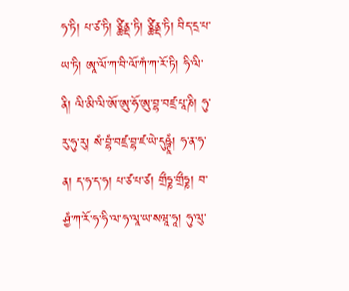ཧ་ཏི། པ་ཙ་ཏི། ཙྪིནྡ་ཏི། ཙྪིནྡ་ཏི། བིད་དྲ་པ་ཡ་ཏི། ཨཱ་ལོ་ཀ་བི་ལོ་ཀཾ་ཀ་རོ་ཏི། ཧི་ལི་ནི། ལི་མི་ལི་ཨོ་ཨུ་ཧོ་ཨུ་བྷ་བཛྲ་པཱ་ཎི། ཧུ་རུ་ཧུ་རུ། སཾ་བྷཾ་བཛྲ་བྷ་ཛ་ཡེ་དུཥྚཱཾ། ཧ་ན་ཧ་ན། ད་ཧ་ད་ཧ། པ་ཙ་པ་ཙ། གྲྀཧྞ་གྲྀཧྞ། བ་ཤྱཾ་ཀ་རོ་ཧ་ཧི་ལ་ཧ་ལཱ་ཡ་སཝཱ་ཧཱ། ཧུ་ལུ་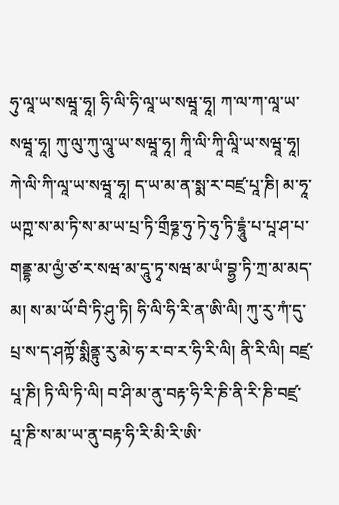ཧུ་ལཱ་ཡ་སཝཱ་ཧཱ། ཧི་ལི་ཧི་ལཱ་ཡ་སཝཱ་ཧཱ། ཀ་ལ་ཀ་ལཱ་ཡ་སཝཱ་ཧཱ། ཀུ་ལུ་ཀུ་ལཱུ་ཡ་སཝཱ་ཧཱ། ཀཱི་ལི་ཀཱི་ལཱི་ཡ་སཝཱ་ཧཱ། ཀེ་ལི་ཀི་ལཱ་ཡ་སཝཱ་ཧཱ། ད་ཡ་མ་ན་སྨ་ར་བཛྲ་པཱ་ཎི། མ་ཧཱ་ཡཀྵ་ས་མ་ཏི་ས་མ་ཡ་པྲ་ཏི་གྲྀཧྞ་ཧུ་ཏེ་ཧུ་ཏི་དྷཱུཾ་པ་པཱ་ཤ་པ་གནྡྷ་མ་ལྱཾ་ཙ་ར་སཝ་མ་དཱུ་ཏྭ་སཝ་མ་ཡཾ་བྷྱ་ཏི་ཀྲ་མ་མད་མ། ས་མ་ཡོ་བི་ཏི་ཤུ་ཏི། ཧི་ལི་ཧི་རི་ན་ཨི་ལི། ཀུ་རུ་ཀཾ་དུ་པྲ་ས་ད་ཤཀྟོ་སྨིནྟུ་རུ་མེ་ཧ་ར་བ་ར་ཧི་རི་ལི། ནི་རི་ལི། བཛྲ་པཱ་ཎི། ཏི་ལི་ཏི་ལི། བ་ཤི་མ་ནུ་བརྟ་ཧི་རི་ཎི་ནི་རི་ཎི་བཛྲ་པཱ་ཎི་ས་མ་ཡ་ནུ་བརྟ་ཧི་རི་མི་རི་ཨི་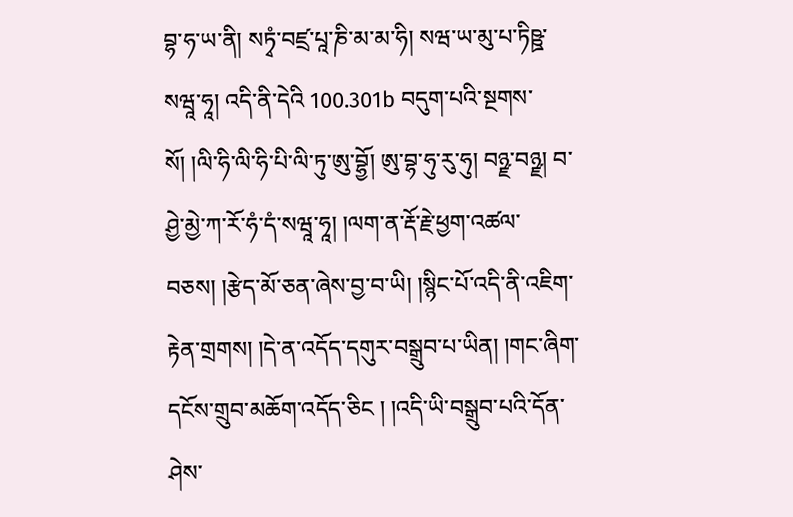བྷ་ཧ་ཡ་ནི། སཏྭཾ་བཛྲ་པཱ་ཎི་མ་མ་ཧི། སཝ་ཡ་མུ་པ་ཏིཥྛ་སཝཱ་ཧཱ། འདི་ནི་དེའི 100.301b བདུག་པའི་སྔགས་སོ། །ལི་ཧི་ལི་ཧི་པི་ལི་ཏུ་ཨུ་བྷྱོ། ཨུ་བྷ་ཧུ་རུ་ཧུ། བཉྫ་བཉྫ། བ་ཤྱེ་མྱེ་ཀ་རོ་ཧཾ་དཾ་སཝཱ་ཧཱ། །ལག་ན་རྡོ་རྗེ་ཕྱག་འཚལ་བཅས། །རྩེད་མོ་ཅན་ཞེས་བྱ་བ་ཡི། །སྙིང་པོ་འདི་ནི་འཇིག་རྟེན་གྲགས། །དེ་ན་འདོད་དགུར་བསྒྲུབ་པ་ཡིན། །གང་ཞིག་དངོས་གྲུབ་མཆོག་འདོད་ཅིང ། །འདི་ཡི་བསྒྲུབ་པའི་དོན་ཤེས་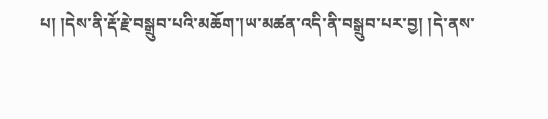པ། །དེས་ནི་རྡོ་རྗེ་བསྒྲུབ་པའི་མཆོག་།ཡ་མཚན་འདི་ནི་བསྒྲུབ་པར་བྱ། །དེ་ནས་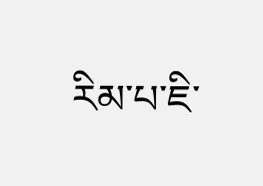རིམ་པ་ཇི་